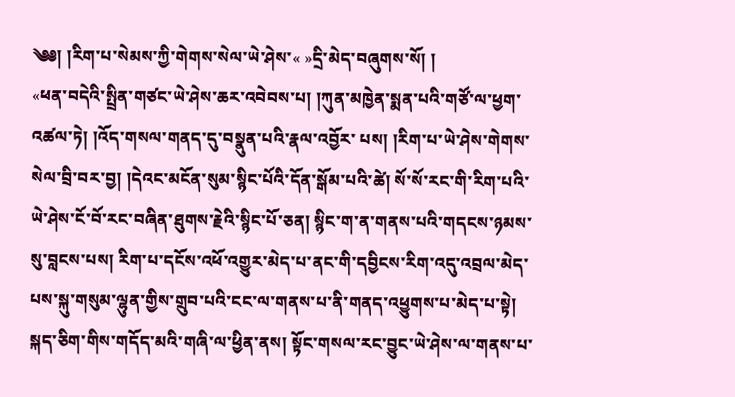༄༅། །རིག་པ་སེམས་ཀྱི་གེགས་སེལ་ཡེ་ཤེས་« »དྲི་མེད་བཞུགས་སོ། །
«ཕན་བདེའི་སྤྲིན་གཙང་ཡེ་ཤེས་ཆར་འབེབས་པ། །ཀུན་མཁྱེན་སྨན་པའི་གཙོ་ལ་ཕྱག་འཚལ་ཏེ། །འོད་གསལ་གནད་དུ་བསྣུན་པའི་རྣལ་འབྱོར་ པས། །རིག་པ་ཡེ་ཤེས་གེགས་སེལ་བྲི་བར་བྱ། །དེའང་མངོན་སུམ་སྙིང་པོའི་དོན་སྒོམ་པའི་ཚེ། སོ་སོ་རང་གི་རིག་པའི་ཡེ་ཤེས་ངོ་བོ་རང་བཞིན་ཐུགས་རྗེའི་སྙིང་པོ་ཅན། སྙིང་ག་ན་གནས་པའི་གདངས་ཉམས་སུ་བླངས་པས། རིག་པ་དངོས་འཕོ་འགྱུར་མེད་པ་ནང་གི་དབྱིངས་རིག་འདུ་འབྲལ་མེད་པས་སྐུ་གསུམ་ལྷུན་གྱིས་གྲུབ་པའི་ངང་ལ་གནས་པ་ནི་གནད་འཕྱུགས་པ་མེད་པ་སྟེ། སྐད་ཅིག་གིས་གདོད་མའི་གཞི་ལ་ཕྱིན་ནས། སྟོང་གསལ་རང་བྱུང་ཡེ་ཤེས་ལ་གནས་པ་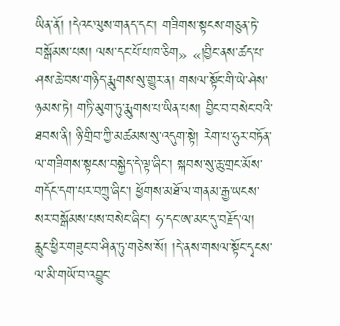ཡིན་ནོ། །དེའང་ལུས་གནད་དང་། གཟིགས་སྟངས་གཅུན་ཏེ་བསྒོམས་པས། ལས་དང་པོ་པ་ཁ་ཅིག» «།བྱིང་ནས་ཚད་པ་ཤས་ཆེ་བས་གཉིད་རྨུགས་སུ་གྱུར་ན། གསལ་སྟོང་གི་ཡེ་ཤེས་ཉམས་ཏེ། གཏི་མུག་ཏུ་རྨུགས་པ་ཡིན་པས། བྱིང་བ་བསེང་བའི་ཐབས་ནི། ཉི་གྲིབ་ཀྱི་མཚམས་སུ་འདུག་སྟེ། རེག་པ་ཧུར་བཏོན་ལ་གཟིགས་སྟངས་བསྐྱེད་དེ་ལྟ་ཞིང་། སྐབས་སུ་ཆུ་གྲང་མོས་གདོང་དག་པར་བཀྲུ་ཞིང་། ཕྱོགས་མཐོ་ལ་གནམ་རྒྱ་ཡངས་སར་བསྒོམས་པས་བསེང་ཞིང་། ཧ་དང་ཨ་མང་དུ་བརྗོད་ལ། རླུང་ཕྱིར་གཟུང་བ་ཤིན་ཏུ་གཅེས་སོ། །དེ་ནས་གསལ་སྟོང་དྭངས་ལ་མི་གཡོ་བ་འབྱུང་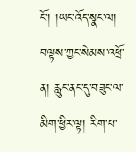ངོ་། །ཡང་འོད་སྣང་ལ། བལྟས་ཀྱང་སེམས་འཕྲོ་ན། རླུང་ནང་དུ་བཟུང་ལ་མིག་ཕྱིར་ལྟ། རིག་པ་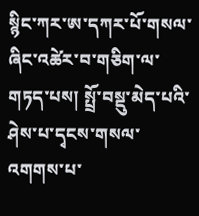སྙིང་ཀར་ཨ་དཀར་པོ་གསལ་ཞིང་འཚེར་བ་གཅིག་ལ་གཏད་པས། སྤྲོ་བསྡུ་མེད་པའི་ཤེས་པ་དྭངས་གསལ་འགགས་པ་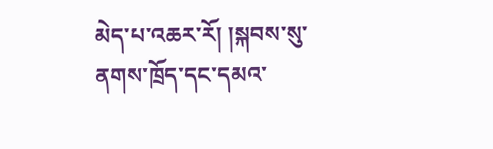མེད་པ་འཆར་རོ། །སྐབས་སུ་ནགས་ཁྲོད་དང་དམའ་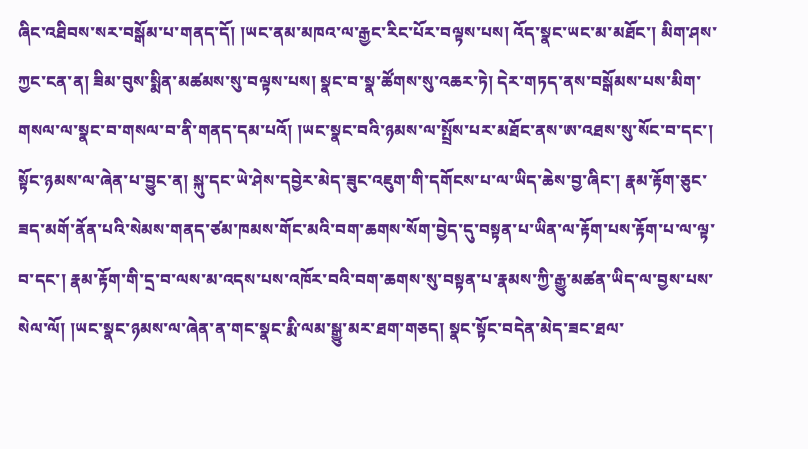ཞིང་འཐིབས་སར་བསྒོམ་པ་གནད་དོ། །ཡང་ནམ་མཁའ་ལ་རྒྱང་རིང་པོར་བལྟས་པས། འོད་སྣང་ཡང་མ་མཐོང་། མིག་ཤས་ཀྱང་ངན་ན། ཟིམ་བུས་སྨིན་མཚམས་སུ་བལྟས་པས། སྣང་བ་སྣ་ཚོགས་སུ་འཆར་ཏེ། དེར་གཏད་ནས་བསྒོམས་པས་མིག་གསལ་ལ་སྣང་བ་གསལ་བ་ནི་གནད་དམ་པའོ། །ཡང་སྣང་བའི་ཉམས་ལ་སྤྲོས་པར་མཐོང་ནས་ཨ་འཐས་སུ་སོང་བ་དང་། སྟོང་ཉམས་ལ་ཞེན་པ་བྱུང་ན། སྐུ་དང་ཡེ་ཤེས་དབྱེར་མེད་ཟུང་འཇུག་གི་དགོངས་པ་ལ་ཡིད་ཆེས་བྱ་ཞིང་། རྣམ་རྟོག་ཅུང་ཟད་མགོ་ནོན་པའི་སེམས་གནད་ཙམ་ཁམས་གོང་མའི་བག་ཆགས་སོག་བྱེད་དུ་བསྟན་པ་ཡིན་ལ་རྟོག་པས་རྟོག་པ་ལ་ལྟ་བ་དང་། རྣམ་རྟོག་གི་དྲ་བ་ལས་མ་འདས་པས་འཁོར་བའི་བག་ཆགས་སུ་བསྟན་པ་རྣམས་ཀྱི་རྒྱུ་མཚན་ཡིད་ལ་བྱས་པས་སེལ་ལོ། །ཡང་སྣང་ཉམས་ལ་ཞེན་ན་གང་སྣང་རྨི་ལམ་སྒྱུ་མར་ཐག་གཅད། སྣང་སྟོང་བདེན་མེད་ཟང་ཐལ་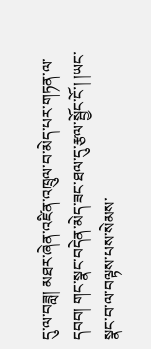དུ་ལ་བཟླ། མཐར་ཞེན་འཛིན་འཁྲུལ་བ་མེད་པར་གཏན་ལ་དབབ། གང་སྣང་བདེན་མེད་ཟང་ཐལ་དུ་རྩལ་སྦྱོང་ངོ་། །ཡང་སྣང་བ་ལ་བལྟས་པས་སེམས་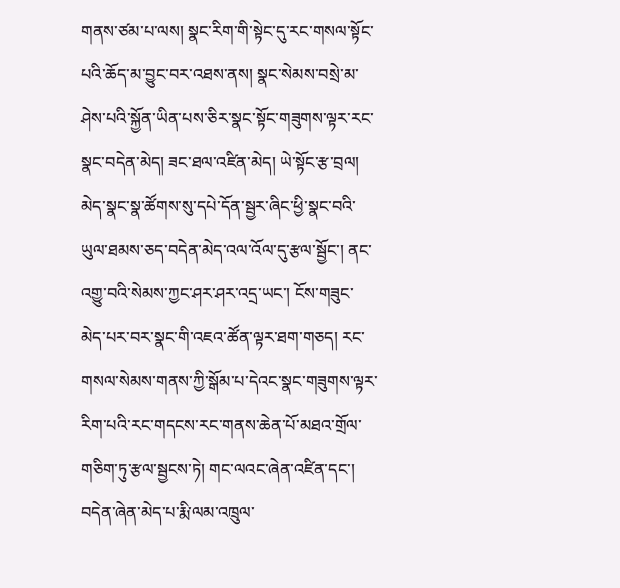གནས་ཙམ་པ་ལས། སྣང་རིག་གི་སྟེང་དུ་རང་གསལ་སྟོང་པའི་ཆོད་མ་བྱུང་བར་འཐས་ནས། སྣང་སེམས་བསྲེ་མ་ཤེས་པའི་སྐྱོན་ཡིན་པས་ཅིར་སྣང་སྟོང་གཟུགས་ལྟར་རང་སྣང་བདེན་མེད། ཟང་ཐལ་འཛིན་མེད། ཡེ་སྟོང་རྩ་བྲལ། མེད་སྣང་སྣ་ཚོགས་སུ་དཔེ་དོན་སྦྱར་ཞིང་ཕྱི་སྣང་བའི་ཡུལ་ཐམས་ཅད་བདེན་མེད་འལ་འོལ་དུ་རྩལ་སྦྱོང་། ནང་འགྱུ་བའི་སེམས་ཀྱང་ཤར་ཤར་འདྲ་ཡང་། ངོས་གཟུང་མེད་པར་བར་སྣང་གི་འཇའ་ཚོན་ལྟར་ཐག་གཅད། རང་གསལ་སེམས་གནས་ཀྱི་སྒོམ་པ་དེའང་སྣང་གཟུགས་ལྟར་རིག་པའི་རང་གདངས་རང་གནས་ཆེན་པོ་མཐའ་གྲོལ་གཅིག་ཏུ་རྩལ་སྦྱངས་ཏེ། གང་ལའང་ཞེན་འཛིན་དང་། བདེན་ཞེན་མེད་པ་རྨི་ལམ་འཁྲུལ་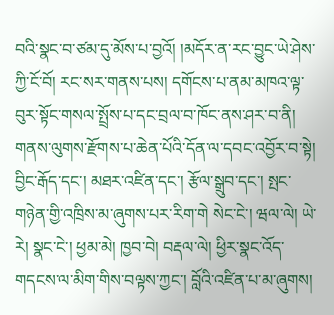བའི་སྣང་བ་ཙམ་དུ་མོས་པ་བྱའོ། །མདོར་ན་རང་བྱུང་ཡེ་ཤེས་ཀྱི་ངོ་བོ། རང་སར་གནས་པས། དགོངས་པ་ནམ་མཁའ་ལྟ་བུར་སྟོང་གསལ་སྤྲོས་པ་དང་བྲལ་བ་ཁོང་ནས་ཤར་བ་ནི། གནས་ལུགས་རྫོགས་པ་ཆེན་པོའི་དོན་ལ་དབང་འབྱོར་བ་སྟེ། བྱིང་རྒོད་དང་། མཐར་འཛིན་དང་། རྩོལ་སྒྲུབ་དང་། སྤང་གཉེན་གྱི་འཁྲིས་མ་ཞུགས་པར་རིག་གེ སེང་ངེ་། ཝལ་ལེ། ཡེ་རེ། སྣང་ངེ་། ཕྱམ་མེ། ཁྱབ་བེ། བརྡལ་ལེ། ཕྱིར་སྣང་འོད་གདངས་ལ་མིག་གིས་བལྟས་ཀྱང་། བློའི་འཛིན་པ་མ་ཞུགས།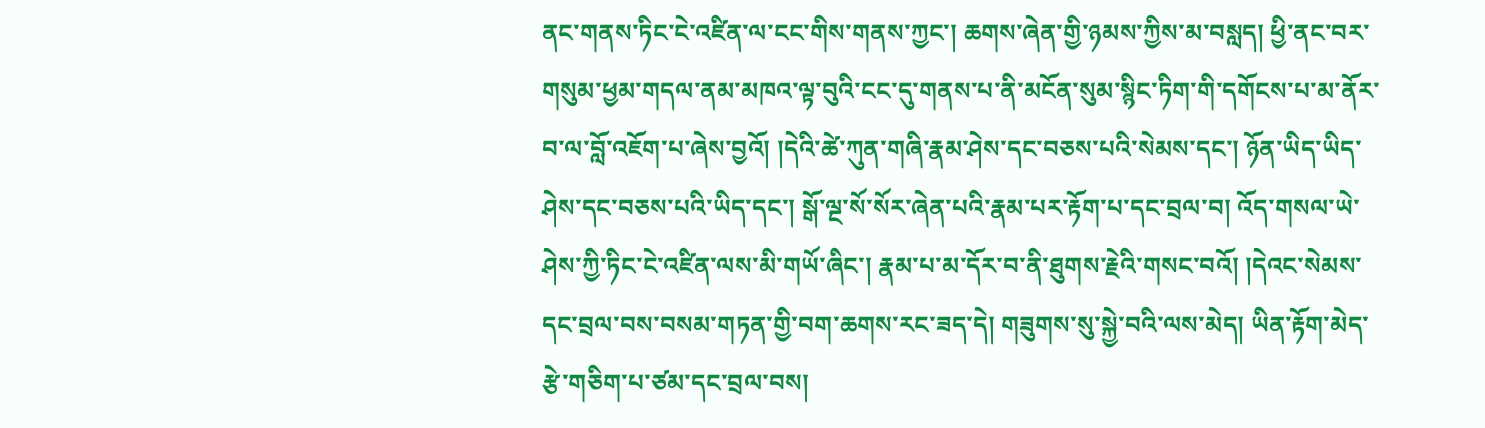ནང་གནས་ཏིང་ངེ་འཛིན་ལ་ངང་གིས་གནས་ཀྱང་། ཆགས་ཞེན་གྱི་ཉམས་ཀྱིས་མ་བསླད། ཕྱི་ནང་བར་གསུམ་ཕྱམ་གདལ་ནམ་མཁའ་ལྟ་བུའི་ངང་དུ་གནས་པ་ནི་མངོན་སུམ་སྙིང་ཏིག་གི་དགོངས་པ་མ་ནོར་བ་ལ་བློ་འཇོག་པ་ཞེས་བྱའོ། །དེའི་ཚེ་ཀུན་གཞི་རྣམ་ཤེས་དང་བཅས་པའི་སེམས་དང་། ཉོན་ཡིད་ཡིད་ཤེས་དང་བཅས་པའི་ཡིད་དང་། སྒོ་ལྔ་སོ་སོར་ཞེན་པའི་རྣམ་པར་རྟོག་པ་དང་བྲལ་བ། འོད་གསལ་ཡེ་ཤེས་ཀྱི་ཏིང་ངེ་འཛིན་ལས་མི་གཡོ་ཞིང་། རྣམ་པ་མ་དོར་བ་ནི་ཐུགས་རྗེའི་གསང་བའོ། །དེའང་སེམས་དང་བྲལ་བས་བསམ་གཏན་གྱི་བག་ཆགས་རང་ཟད་དེ། གཟུགས་སུ་སྐྱེ་བའི་ལས་མེད། ཡིན་རྟོག་མེད་རྩེ་གཅིག་པ་ཙམ་དང་བྲལ་བས།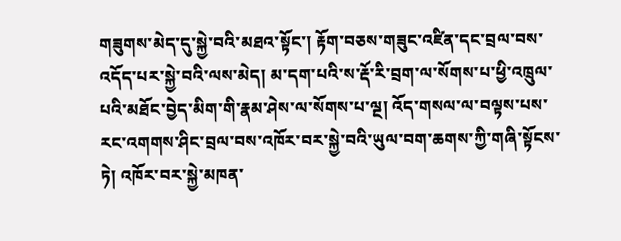གཟུགས་མེད་དུ་སྐྱེ་བའི་མཐའ་སྟོང་། རྟོག་བཅས་གཟུང་འཛིན་དང་བྲལ་བས་འདོད་པར་སྐྱེ་བའི་ལས་མེད། མ་དག་པའི་ས་རྡོ་རི་བྲག་ལ་སོགས་པ་ཕྱི་འཁྲུལ་པའི་མཐོང་བྱེད་མིག་གི་རྣམ་ཤེས་ལ་སོགས་པ་ལྔ། འོད་གསལ་ལ་བལྟས་པས་རང་འགགས་ཤིང་བྲལ་བས་འཁོར་བར་སྐྱེ་བའི་ཡུལ་བག་ཆགས་ཀྱི་གཞི་སྟོངས་ཏེ། འཁོར་བར་སྐྱེ་མཁན་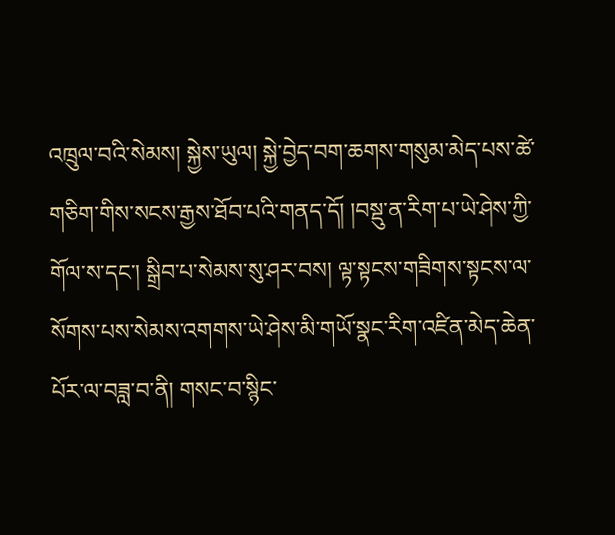འཁྲུལ་བའི་སེམས། སྐྱེས་ཡུལ། སྐྱེ་བྱེད་བག་ཆགས་གསུམ་མེད་པས་ཚེ་གཅིག་གིས་སངས་རྒྱས་ཐོབ་པའི་གནད་དོ། །བསྡུ་ན་རིག་པ་ཡེ་ཤེས་ཀྱི་གོལ་ས་དང་། སྒྲིབ་པ་སེམས་སུ་ཤར་བས། ལྟ་སྟངས་གཟིགས་སྟངས་ལ་སོགས་པས་སེམས་འགགས་ཡེ་ཤེས་མི་གཡོ་སྣང་རིག་འཛིན་མེད་ཆེན་པོར་ལ་བཟླ་བ་ནི། གསང་བ་སྙིང་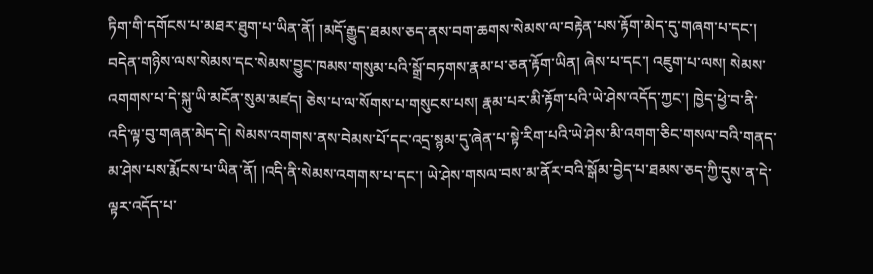ཏིག་གི་དགོངས་པ་མཐར་ཐུག་པ་ཡིན་ནོ། །མདོ་རྒྱུད་ཐམས་ཅད་ནས་བག་ཆགས་སེམས་ལ་བརྟེན་པས་རྟོག་མེད་དུ་གཞག་པ་དང་། བདེན་གཉིས་ལས་སེམས་དང་སེམས་བྱུང་ཁམས་གསུམ་པའི་སྒྲོ་བཏགས་རྣམ་པ་ཅན་རྟོག་ཡིན། ཞེས་པ་དང་། འཇུག་པ་ལས། སེམས་འགགས་པ་དེ་སྐུ་ཡི་མངོན་སུམ་མཛད། ཅེས་པ་ལ་སོགས་པ་གསུངས་པས། རྣམ་པར་མི་རྟོག་པའི་ཡེ་ཤེས་འདོད་ཀྱང་། ཁྱེད་ཕྱེ་བ་ནི་འདི་ལྟ་བུ་གཞན་མེད་དེ། སེམས་འགགས་ནས་བེམས་པོ་དང་འདྲ་སྙམ་དུ་ཞེན་པ་སྟེ་རིག་པའི་ཡེ་ཤེས་མི་འགག་ཅིང་གསལ་བའི་གནད་མ་ཤེས་པས་རྨོངས་པ་ཡིན་ནོ། །འདི་ནི་སེམས་འགགས་པ་དང་། ཡེ་ཤེས་གསལ་བས་མ་ནོར་བའི་སྒོམ་བྱེད་པ་ཐམས་ཅད་ཀྱི་དུས་ན་དེ་ལྟར་འདོད་པ་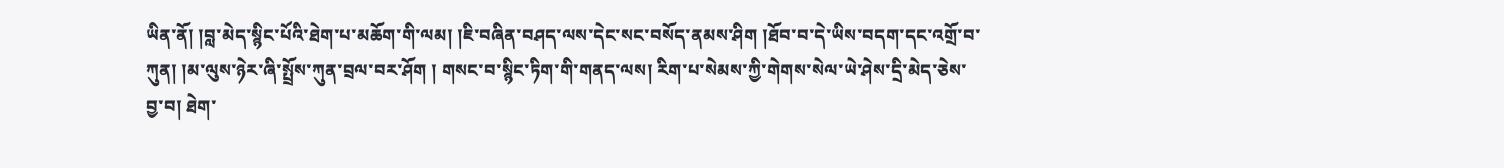ཡིན་ནོ། །བླ་མེད་སྙིང་པོའི་ཐེག་པ་མཆོག་གི་ལམ། །ཇི་བཞིན་བཤད་ལས་དེང་སང་བསོད་ནམས་ཤིག །ཐོབ་བ་དེ་ཡིས་བདག་དང་འགྲོ་བ་ཀུན། །མ་ལུས་ཉེར་ཞི་སྤྲོས་ཀུན་བྲལ་བར་ཤོག ། གསང་བ་སྙིང་ཏིག་གི་གནད་ལས། རིག་པ་སེམས་ཀྱི་གེགས་སེལ་ཡེ་ཤེས་དྲི་མེད་ཅེས་བྱ་བ། ཐེག་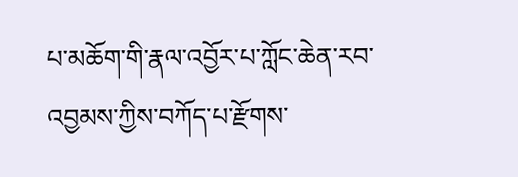པ་མཆོག་གི་རྣལ་འབྱོར་པ་ཀློང་ཆེན་རབ་འབྱམས་ཀྱིས་བཀོད་པ་རྫོགས་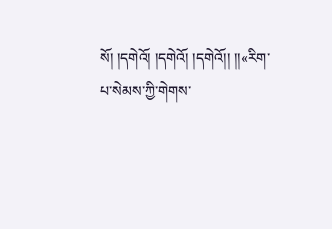སོ། །དགེའོ། །དགེའོ། །དགེའོ།། །།«རིག་པ་སེམས་ཀྱི་གེགས་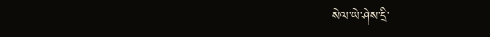སེལ་ཡེ་ཤེས་དྲི་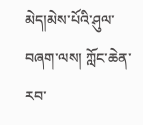མེད།མེས་པོའི་ཤུལ་བཞག་ལས། ཀློང་ཆེན་རབ་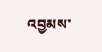འབྱམས་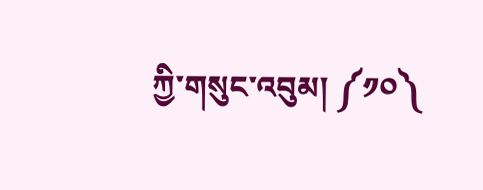ཀྱི་གསུང་འབུམ། ༼༡༠༽